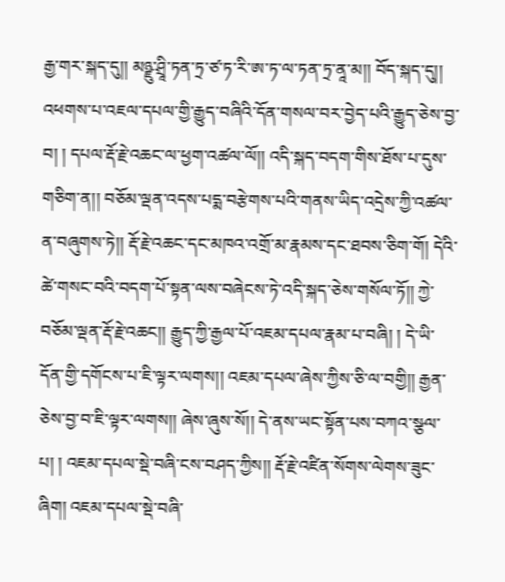རྒྱ་གར་སྐད་དུ།། མཉྫུ་ཤྲཱི་ཏན་ཏྲ་ཙ་ཏ་རི་ཨ་ཏ་ལ་ཏན་ཏྲ་ནཱ་མ།། བོད་སྐད་དུ།། འཕགས་པ་འཇལ་དཔལ་གྱི་རྒྱུད་བཞིའི་དོན་གསལ་བར་བྱེད་པའི་རྒྱུད་ཅེས་བྱ་བ། ། དཔལ་རྡོ་རྗེ་འཆང་ལ་ཕྱག་འཚལ་ལོ།། འདི་སྐད་བདག་གིས་ཐོས་པ་དུས་གཅིག་ན།། བཅོམ་ལྡན་འདས་པདྨ་བརྩེགས་པའི་གནས་ཡིད་འདྲེས་ཀྱི་འཚལ་ན་བཞུགས་ཏེ།། རྡོ་རྗེ་འཆང་དང་མཁའ་འགྲོ་མ་རྣམས་དང་ཐབས་ཅིག་གོ། དེའི་ཚེ་གསང་བའི་བདག་པོ་སྟན་ལས་བཞེངས་ཏེ་འདི་སྐད་ཅེས་གསོལ་ཏོ།། ཀྱེ་བཅོམ་ལྡན་རྡོ་རྗེ་འཆང།། རྒྱུད་ཀྱི་རྒྱལ་པོ་འཇམ་དཔལ་རྣམ་པ་བཞི། ། དེ་ཡི་དོན་གྱི་དགོངས་པ་ཇི་ལྟར་ལགས།། འཇམ་དཔལ་ཞེས་ཀྱིས་ཅི་ལ་བགྱི།། རྒྱན་ཅེས་བྱ་བ་ཇི་ལྟར་ལགས།། ཞེས་ཞུས་སོ།། དེ་ནས་ཡང་སྟོན་པས་བཀའ་སྩལ་པ། ། འཇམ་དཔལ་སྡེ་བཞི་ངས་བཤད་ཀྱིས།། རྡོ་རྗེ་འཛིན་སོགས་ལེགས་ཟུང་ཞིག། འཇམ་དཔལ་སྡེ་བཞི་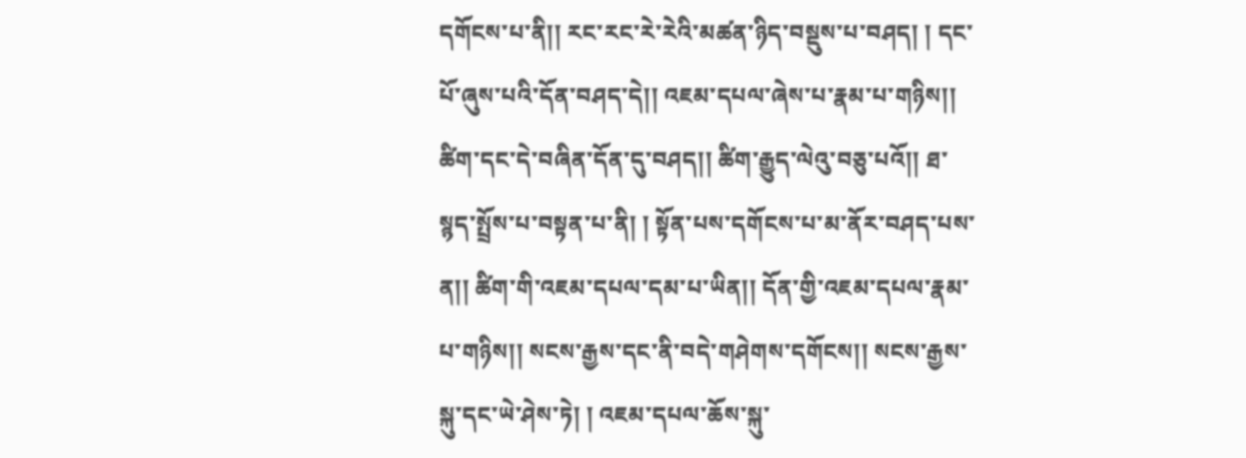དགོངས་པ་ནི།། རང་རང་རེ་རེའི་མཚན་ཉིད་བསྡུས་པ་བཤད། ། དང་པོ་ཞུས་པའི་དོན་བཤད་དེ།། འཇམ་དཔལ་ཞེས་པ་རྣམ་པ་གཉིས།། ཚིག་དང་དེ་བཞིན་དོན་དུ་བཤད།། ཚིག་རྒྱུད་ལེའུ་བཅུ་པའོ།། ཐ་སྙད་སྤྲོས་པ་བསྟན་པ་ནི། ། སྟོན་པས་དགོངས་པ་མ་ནོར་བཤད་པས་ན།། ཚིག་གི་འཇམ་དཔལ་དམ་པ་ཡིན།། དོན་གྱི་འཇམ་དཔལ་རྣམ་པ་གཉིས།། སངས་རྒྱས་དང་ནི་བདེ་གཤེགས་དགོངས།། སངས་རྒྱས་སྐུ་དང་ཡེ་ཤེས་ཏེ། ། འཇམ་དཔལ་ཆོས་སྐུ་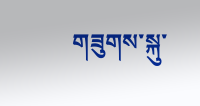གཟུགས་སྐུ་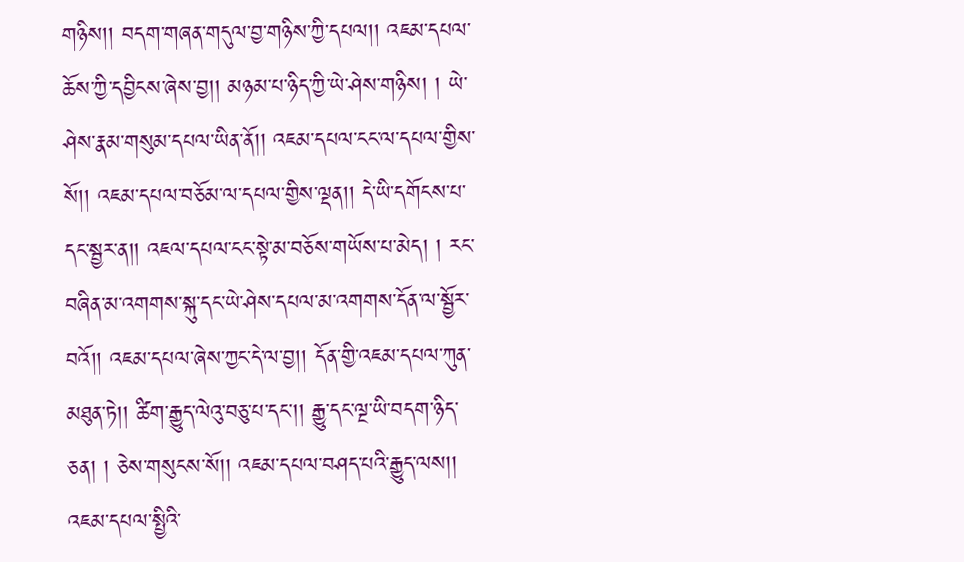གཉིས།། བདག་གཞན་གདུལ་བྱ་གཉིས་ཀྱི་དཔལ།། འཇམ་དཔལ་ཆོས་ཀྱི་དབྱིངས་ཞེས་བྱ།། མཉམ་པ་ཉིད་ཀྱི་ཡེ་ཤེས་གཉིས། ། ཡེ་ཤེས་རྣམ་གསུམ་དཔལ་ཡིན་ནོ།། འཇམ་དཔལ་ངང་ལ་དཔལ་གྱིས་སོ།། འཇམ་དཔལ་བཅོམ་ལ་དཔལ་གྱིས་ལྡན།། དེ་ཡི་དགོངས་པ་དང་སྦྱར་ན།། འཇལ་དཔལ་ངང་སྟེ་མ་བཅོས་གཡོས་པ་མེད། ། རང་བཞིན་མ་འགགས་སྐུ་དང་ཡེ་ཤེས་དཔལ་མ་འགགས་དོན་ལ་སྦྱོར་བའོ།། འཇམ་དཔལ་ཞེས་ཀྱང་དེ་ལ་བྱ།། དོན་གྱི་འཇམ་དཔལ་ཀུན་མཐུན་ཏེ།། ཚིག་རྒྱུད་ལེའུ་བཅུ་པ་དང།། རྒྱུ་དང་ལྔ་ཡི་བདག་ཉིད་ཅན། ། ཅེས་གསུངས་སོ།། འཇམ་དཔལ་བཤད་པའི་རྒྱུད་ལས།། འཇམ་དཔལ་སྤྱིའི་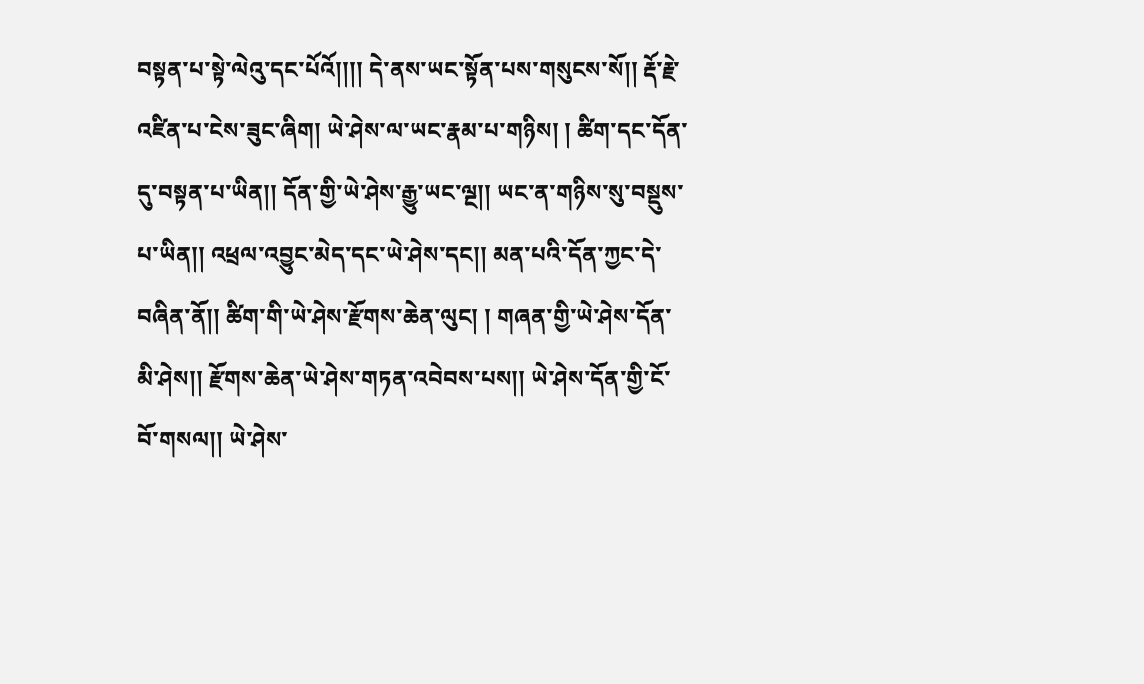བསྟན་པ་སྟེ་ལེའུ་དང་པོའོ།།།། དེ་ནས་ཡང་སྟོན་པས་གསུངས་སོ།། རྡོ་རྗེ་འཛིན་པ་ངེས་ཟུང་ཞིག། ཡེ་ཤེས་ལ་ཡང་རྣམ་པ་གཉིས། ། ཚིག་དང་དོན་དུ་བསྟན་པ་ཡིན།། དོན་གྱི་ཡེ་ཤེས་རྒྱུ་ཡང་ལྔ།། ཡང་ན་གཉིས་སུ་བསྡུས་པ་ཡིན།། འཕྲལ་འབྱུང་མེད་དང་ཡེ་ཤེས་དང།། མན་པའི་དོན་ཀྱང་དེ་བཞིན་ནོ།། ཚིག་གི་ཡེ་ཤེས་རྫོགས་ཆེན་ལུང། ། གཞན་གྱི་ཡེ་ཤེས་དོན་མི་ཤེས།། རྫོགས་ཆེན་ཡེ་ཤེས་གཏན་འབེབས་པས།། ཡེ་ཤེས་དོན་གྱི་ངོ་བོ་གསལ།། ཡེ་ཤེས་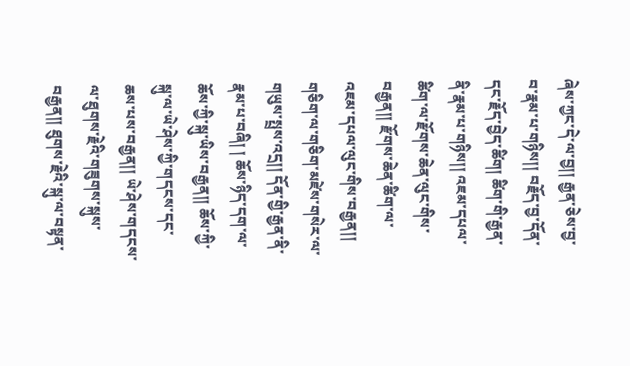ཞེས་ཀྱང་དེ་ལ་བྱ།། རྒྱན་ཅེས་བྱ་བ་རྣམ་པ་གཉིས།། བརྗོད་བྱ་དོན་དང་རྗོད་བྱེད་ཚིག། ཚིག་གི་རྒྱན་ནི་རྣམ་པ་གཉིས།། འཇམ་དཔལ་ཚིག་ལ་རྫོགས་ཆེན་ལུང་གིས་བརྒྱན།། རྫོགས་ཆེན་ཚིག་ལ་འཇམ་དཔལ་ལུང་གིས་བརྒྱན།། གཅིག་ལ་གཅིག་མཛེས་གསེར་ལ་གཡུས་སྤྲས་འདྲ།། དོན་གྱི་རྒྱན་ནི་རྣམ་པ་བཞི། ། ཆོས་ཉིད་དག་ལ་ཆོས་ཀྱི་སྐུ་ཡིས་བརྒྱན།། ཆོས་ཀྱི་སྐུ་ལ་ཡེ་ཤེས་ཀྱི་གདངས་དང་ཆས་པས་བརྒྱན།། ཡེ་ཤེས་གདངས་ལ་ཐུགས་རྗེའི་གཟུགས་སྐུས་བརྒྱན།། ཐུགས་རྗེའི་སྐུ་ལ་བསྟན་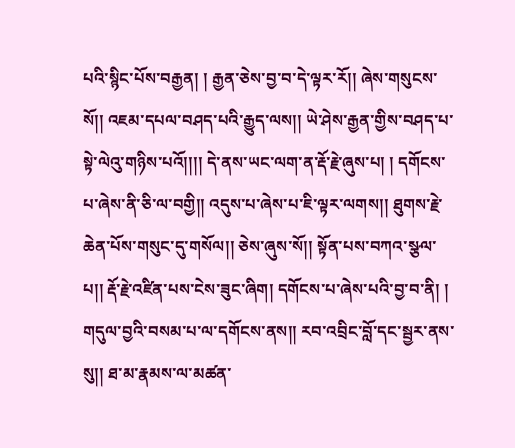པའི་སྙིང་པོས་བརྒྱན། ། རྒྱན་ཅེས་བྱ་བ་དེ་ལྟར་རོ།། ཞེས་གསུངས་སོ།། འཇམ་དཔལ་བཤད་པའི་རྒྱུད་ལས།། ཡེ་ཤེས་རྒྱན་གྱིས་བཤད་པ་སྟེ་ལེའུ་གཉིས་པའོ།།།། དེ་ནས་ཡང་ལག་ན་རྡོ་རྗེ་ཞུས་པ། ། དགོངས་པ་ཞེས་ནི་ཅི་ལ་བགྱི།། འདུས་པ་ཞེས་པ་ཇི་ལྟར་ལགས།། ཐུགས་རྗེ་ཆེན་པོས་གསུང་དུ་གསོལ།། ཅེས་ཞུས་སོ།། སྟོན་པས་བཀའ་སྩལ་པ།། རྡོ་རྗེ་འཛིན་པས་ངེས་ཟུང་ཞིག། དགོངས་པ་ཞེས་པའི་བྱ་བ་ནི། ། གདུལ་བྱའི་བསམ་པ་ལ་དགོངས་ནས།། རབ་འབྲིང་བློ་དང་སྦྱར་ནས་སུ།། ཐ་མ་རྣམས་ལ་མཚན་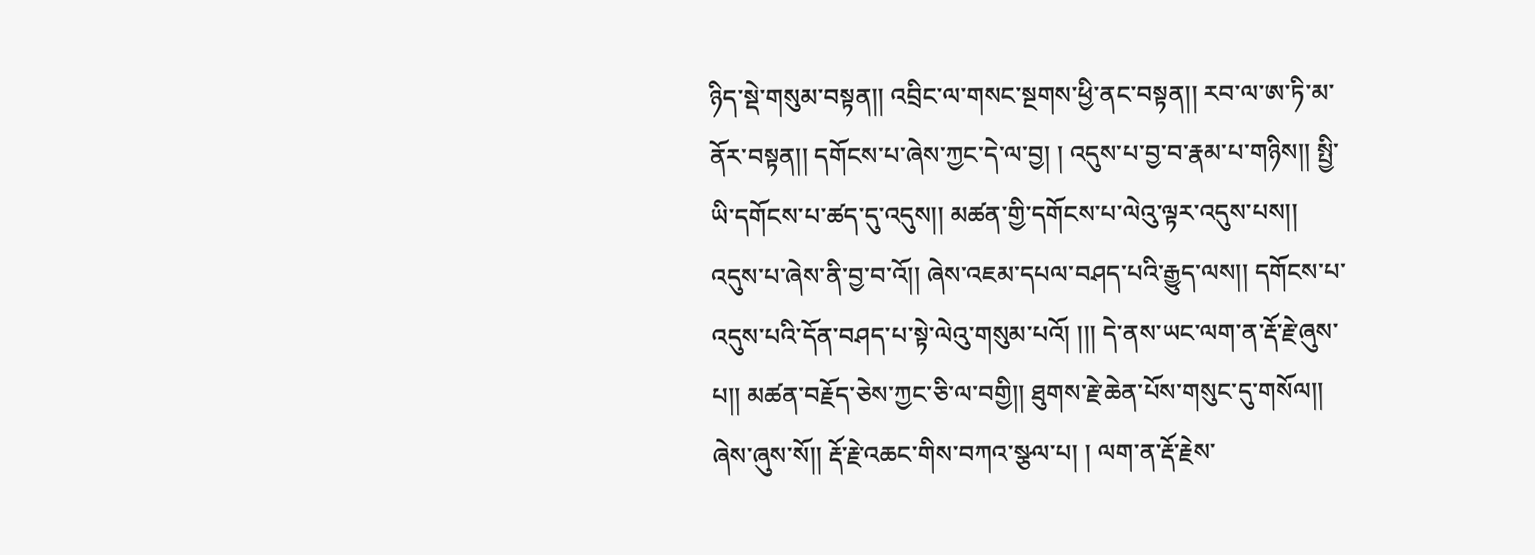ཉིད་སྡེ་གསུམ་བསྟན།། འབྲིང་ལ་གསང་སྔགས་ཕྱི་ནང་བསྟན།། རབ་ལ་ཨ་ཏི་མ་ནོར་བསྟན།། དགོངས་པ་ཞེས་ཀྱང་དེ་ལ་བྱ། ། འདུས་པ་བྱ་བ་རྣམ་པ་གཉིས།། སྤྱི་ཡི་དགོངས་པ་ཚད་དུ་འདུས།། མཚན་གྱི་དགོངས་པ་ལེའུ་ལྟར་འདུས་པས།། འདུས་པ་ཞེས་ནི་བྱ་བ་འོ།། ཞེས་འཇམ་དཔལ་བཤད་པའི་རྒྱུད་ལས།། དགོངས་པ་འདུས་པའི་དོན་བཤད་པ་སྟེ་ལེའུ་གསུམ་པའོ། །།། དེ་ནས་ཡང་ལག་ན་རྡོ་རྗེ་ཞུས་པ།། མཚན་བརྗོད་ཅེས་ཀྱང་ཅི་ལ་བགྱི།། ཐུགས་རྗེ་ཆེན་པོས་གསུང་དུ་གསོལ།། ཞེས་ཞུས་སོ།། རྡོ་རྗེ་འཆང་གིས་བཀའ་སྩལ་པ། ། ལག་ན་རྡོ་རྗེས་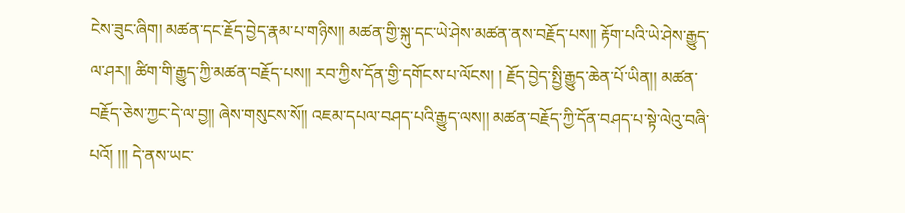ངེས་ཟུང་ཞིག། མཚན་དང་རྗོད་བྱེད་རྣམ་པ་གཉིས།། མཚན་གྱི་སྐུ་དང་ཡེ་ཤེས་མཚན་ནས་བརྗོད་པས།། རྟོག་པའི་ཡེ་ཤེས་རྒྱུད་ལ་ཤར།། ཚིག་གི་རྒྱུད་ཀྱི་མཚན་བརྗོད་པས།། རབ་ཀྱིས་དོན་གྱི་དགོངས་པ་ལོངས། ། རྗོད་བྱེད་སྤྱི་རྒྱུད་ཆེན་པོ་ཡིན།། མཚན་བརྗོད་ཅེས་ཀྱང་དེ་ལ་བྱ།། ཞེས་གསུངས་སོ།། འཇམ་དཔལ་བཤད་པའི་རྒྱུད་ལས།། མཚན་བརྗོད་ཀྱི་དོན་བཤད་པ་སྟེ་ལེའུ་བཞི་པའོ། །།། དེ་ནས་ཡང་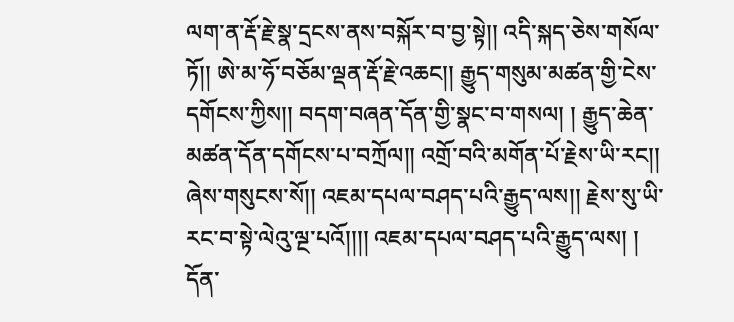ལག་ན་རྡོ་རྗེ་སྣ་དྲངས་ནས་བསྐོར་བ་བྱ་སྟེ།། འདི་སྐད་ཅེས་གསོལ་ཏོ།། ཨེ་མ་ཧོ་བཅོམ་ལྡན་རྡོ་རྗེ་འཆང།། རྒྱུད་གསུམ་མཚན་གྱི་ངེས་དགོངས་ཀྱིས།། བདག་བཞན་དོན་གྱི་སྣང་བ་གསལ། ། རྒྱུད་ཆེན་མཚན་དོན་དགོངས་པ་བཀྲོལ།། འགྲོ་བའི་མགོན་པོ་རྗེས་ཡི་རང།། ཞེས་གསུངས་སོ།། འཇམ་དཔལ་བཤད་པའི་རྒྱུད་ལས།། རྗེས་སུ་ཡི་རང་བ་སྟེ་ལེའུ་ལྔ་པའོ།།།། འཇམ་དཔལ་བཤད་པའི་རྒྱུད་ལས། ། དོན་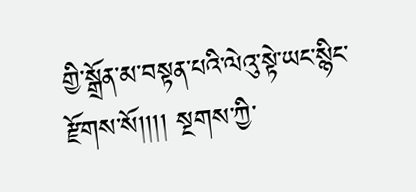གྱི་སྒྲོན་མ་བསྟན་པའི་ལེའུ་སྟེ་ཡང་སྙིང་རྫོགས་སོ།།།། སྔགས་ཀྱི་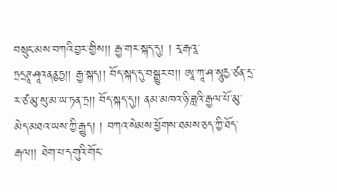བསྲུང་མས་བཀའི་བྱར་གྱིས།། རྒྱ་གར་སྐད་དུ། ། རྭ་རྒའཱ་ཏྲདྲཊཱཤཱའནནྱཏྱ།། རྒྱ་སྐད།། བོད་སྐད་དུ་བསྒྱུར་བ།། ཨཱ་ཀཱ་ཤ་སཱུརྱ་ཙན་དྲ་ར་ཙ་མུ་སུ་མ་ཡ་ཏན་ཏྲ།། བོད་སྐད་དུ།། ནམ་མཁའ་ཉི་ཟླའི་རྒྱལ་པོ་མུ་མེད་མཐའ་ཡས་ཀྱི་རྒྱུད། ། བཀའ་སེམས་ཕྱོགས་ཐམས་ཅད་ཀྱི་ཐོད་རྒལ།། ཐེག་པ་དགུའི་གོང་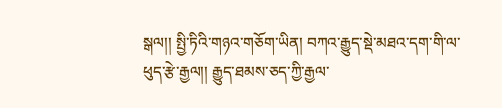སྒལ།། སྤྱི་ཏིའི་གཉའ་གཅོག་ཡིན། བཀའ་རྒྱུད་སྡེ་མཐའ་དག་གི་ལ་ཕུད་རྩེ་རྒྱལ།། རྒྱུད་ཐམས་ཅད་ཀྱི་རྒྱལ་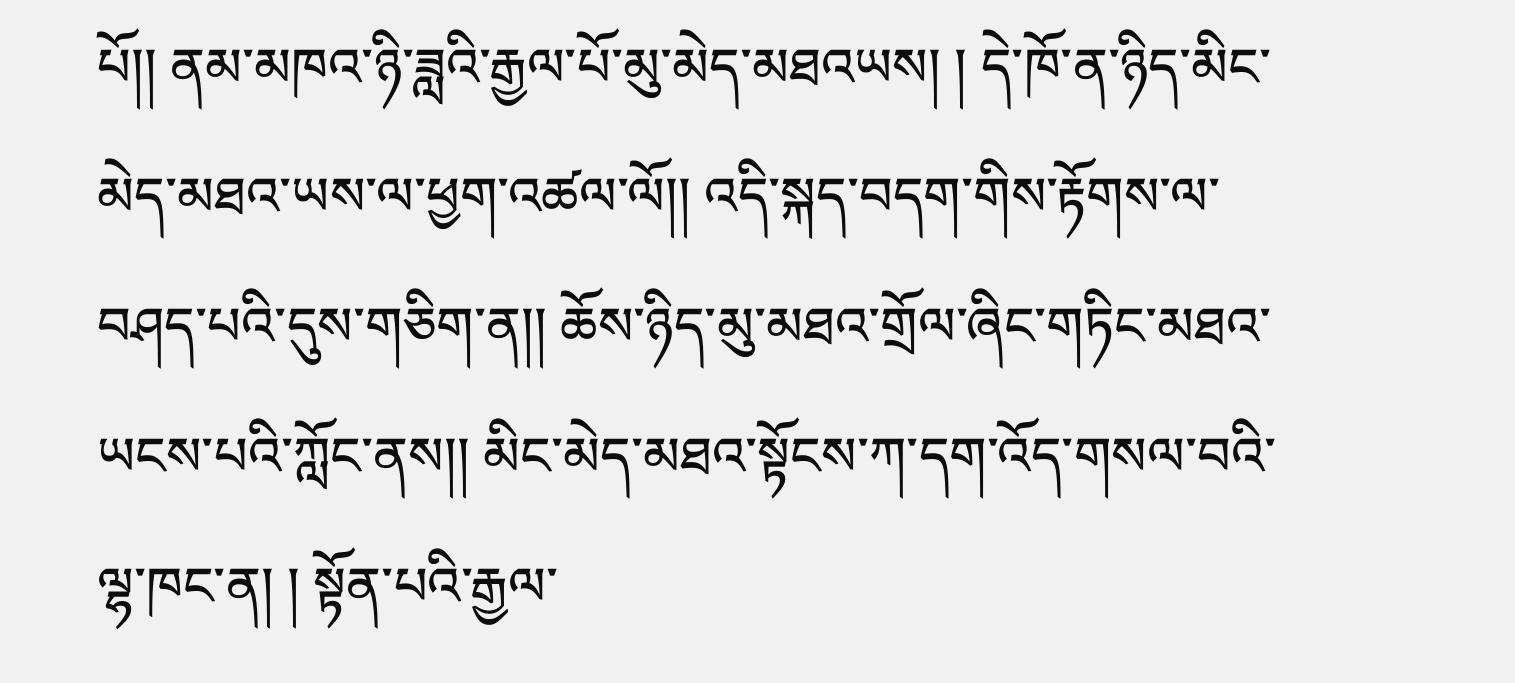པོ།། ནམ་མཁའ་ཉི་ཟླའི་རྒྱལ་པོ་མུ་མེད་མཐའཡས། ། དེ་ཁོ་ན་ཉིད་མིང་མེད་མཐའ་ཡས་ལ་ཕྱག་འཚལ་ལོ།། འདི་སྐད་བདག་གིས་རྟོགས་ལ་བཤད་པའི་དུས་གཅིག་ན།། ཆོས་ཉིད་མུ་མཐའ་གྲོལ་ཞིང་གཏིང་མཐའ་ཡངས་པའི་ཀློང་ནས།། མིང་མེད་མཐའ་སྟོངས་ཀ་དག་འོད་གསལ་བའི་ལྷ་ཁང་ན། ། སྟོན་པའི་རྒྱལ་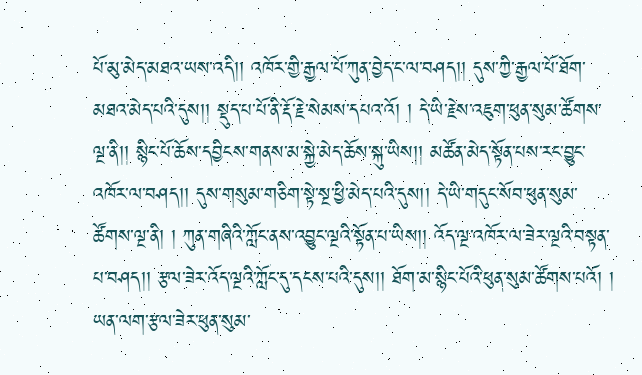པོ་མུ་མེད་མཐའ་ཡས་འདི།། འཁོར་གྱི་རྒྱལ་པོ་ཀུན་བྱེད་ང་ལ་བཤད།། དུས་ཀྱི་རྒྱལ་པོ་ཐོག་མཐའ་མེད་པའི་དུས།། སྡུད་པ་པོ་ནི་རྡོ་རྗེ་སེམས་དཔའ་འོ། ། དེ་ཡི་རྗེས་འཇུག་ཕུན་སུམ་ཚོགས་ལྔ་ནི།། སྙིང་པོ་ཆོས་དབྱིངས་གནས་མ་སྐྱེ་མེད་ཆོས་སྐུ་ཡིས།། མཚོན་མེད་སྟོན་པས་རང་བྱུང་འཁོར་ལ་བཤད།། དུས་གསུམ་གཅིག་སྟེ་སྔ་ཕྱི་མེད་པའི་དུས།། དེ་ཡི་གདུང་སོབ་ཕུན་སུམ་ཚོགས་ལྔ་ནི། ། ཀུན་གཞིའི་ཀློང་ནས་འབྱུང་ལྔའི་སྟོན་པ་ཡིས།། འོད་ལྔ་འཁོར་ལ་ཟེར་ལྔའི་བསྟན་པ་བཤད།། རྩལ་ཟེར་འོད་ལྔའི་ཀློང་དུ་དངས་པའི་དུས།། ཐོག་མ་སྙིང་པོའི་ཕུན་སུམ་ཚོགས་པའོ། ། ཡན་ལག་རྩལ་ཟེར་ཕུན་སུམ་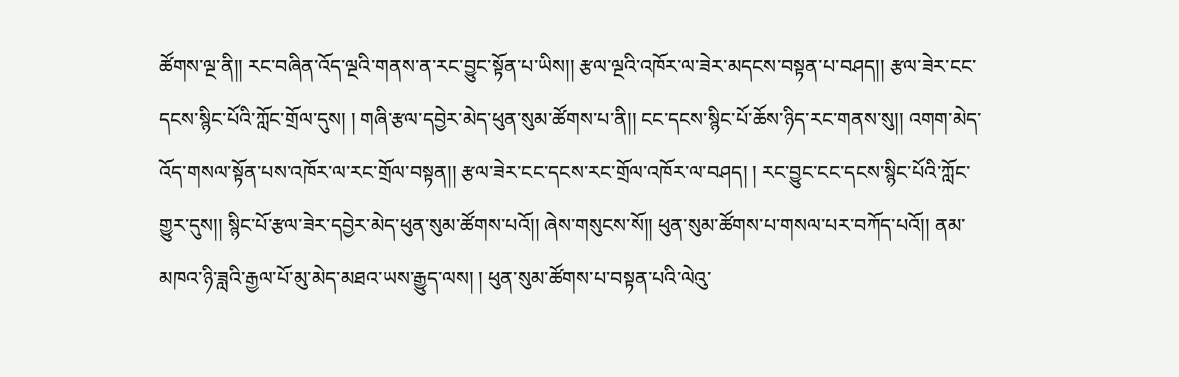ཚོགས་ལྔ་ནི།། རང་བཞིན་འོད་ལྔའི་གནས་ན་རང་བྱུང་སྟོན་པ་ཡིས།། རྩལ་ལྔའི་འཁོར་ལ་ཟེར་མདངས་བསྟན་པ་བཤད།། རྩལ་ཟེར་ངང་དངས་སྙིང་པོའི་ཀློང་གྲོལ་དུས། ། གཞི་རྩལ་དབྱེར་མེད་ཕུན་སུམ་ཚོགས་པ་ནི།། ངང་དངས་སྙིང་པོ་ཆོས་ཉིད་རང་གནས་སུ།། འགག་མེད་འོད་གསལ་སྟོན་པས་འཁོར་ལ་རང་གྲོལ་བསྟན།། རྩལ་ཟེར་ངང་དངས་རང་གྲོལ་འཁོར་ལ་བཤད། ། རང་བྱུང་ངང་དངས་སྙིང་པོའི་ཀློང་གྱུར་དུས།། སྙིང་པོ་རྩལ་ཟེར་དབྱེར་མེད་ཕུན་སུམ་ཚོགས་པའོ།། ཞེས་གསུངས་སོ།། ཕུན་སུམ་ཚོགས་པ་གསལ་པར་བཀོད་པའོ།། ནམ་མཁའ་ཉི་ཟླའི་རྒྱལ་པོ་མུ་མེད་མཐའ་ཡས་རྒྱུད་ལས། ། ཕུན་སུམ་ཚོགས་པ་བསྟན་པའི་ལེའུ་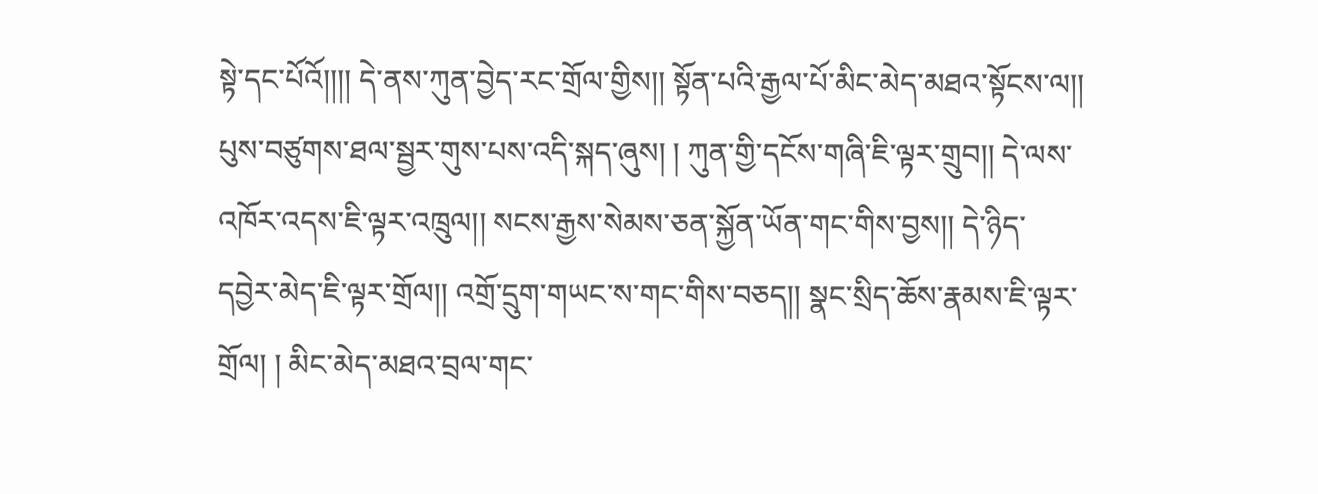སྟེ་དང་པོའོ།།།། དེ་ནས་ཀུན་བྱེད་རང་གྲོལ་གྱིས།། སྟོན་པའི་རྒྱལ་པོ་མིང་མེད་མཐའ་སྟོངས་ལ།། པུས་བཙུགས་ཐལ་སྦྱར་གུས་པས་འདི་སྐད་ཞུས། ། ཀུན་གྱི་དངོས་གཞི་ཇི་ལྟར་གྲུབ།། དེ་ལས་འཁོར་འདས་ཇི་ལྟར་འཁྲུལ།། སངས་རྒྱས་སེམས་ཅན་སྐྱོན་ཡོན་གང་གིས་བྱས།། དེ་ཉིད་དབྱེར་མེད་ཇི་ལྟར་གྲོལ།། འགྲོ་དྲུག་གཡང་ས་གང་གིས་བཅད།། སྣང་སྲིད་ཆོས་རྣམས་ཇི་ལྟར་གྲོལ། ། མིང་མེད་མཐའ་བྲལ་གང་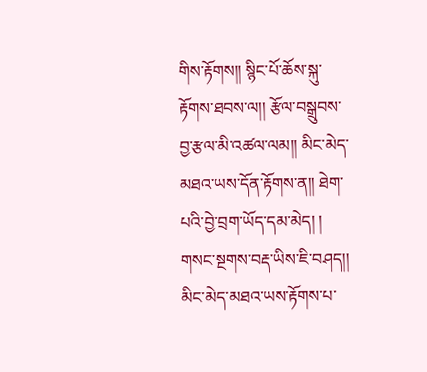གིས་རྟོགས།། སྙིང་པོ་ཆོས་སྐུ་རྟོགས་ཐབས་ལ།། རྩོལ་བསྒྲུབས་བྱ་རྩལ་མི་འཚལ་ལམ།། མིང་མེད་མཐའ་ཡས་དོན་རྟོགས་ན།། ཐེག་པའི་བྱེ་བྲག་ཡོད་དམ་མེད། ། གསང་སྔགས་བརྡ་ཡིས་ཇི་བཤད།། མིང་མེད་མཐའ་ཡས་རྟོགས་པ་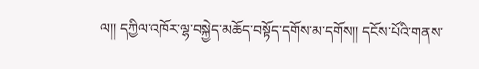ལ།། དཀྱིལ་འཁོར་ལྷ་བསྐྱེད་མཆོད་བསྟོད་དགོས་མ་དགོས།། དངོས་པོའི་གནས་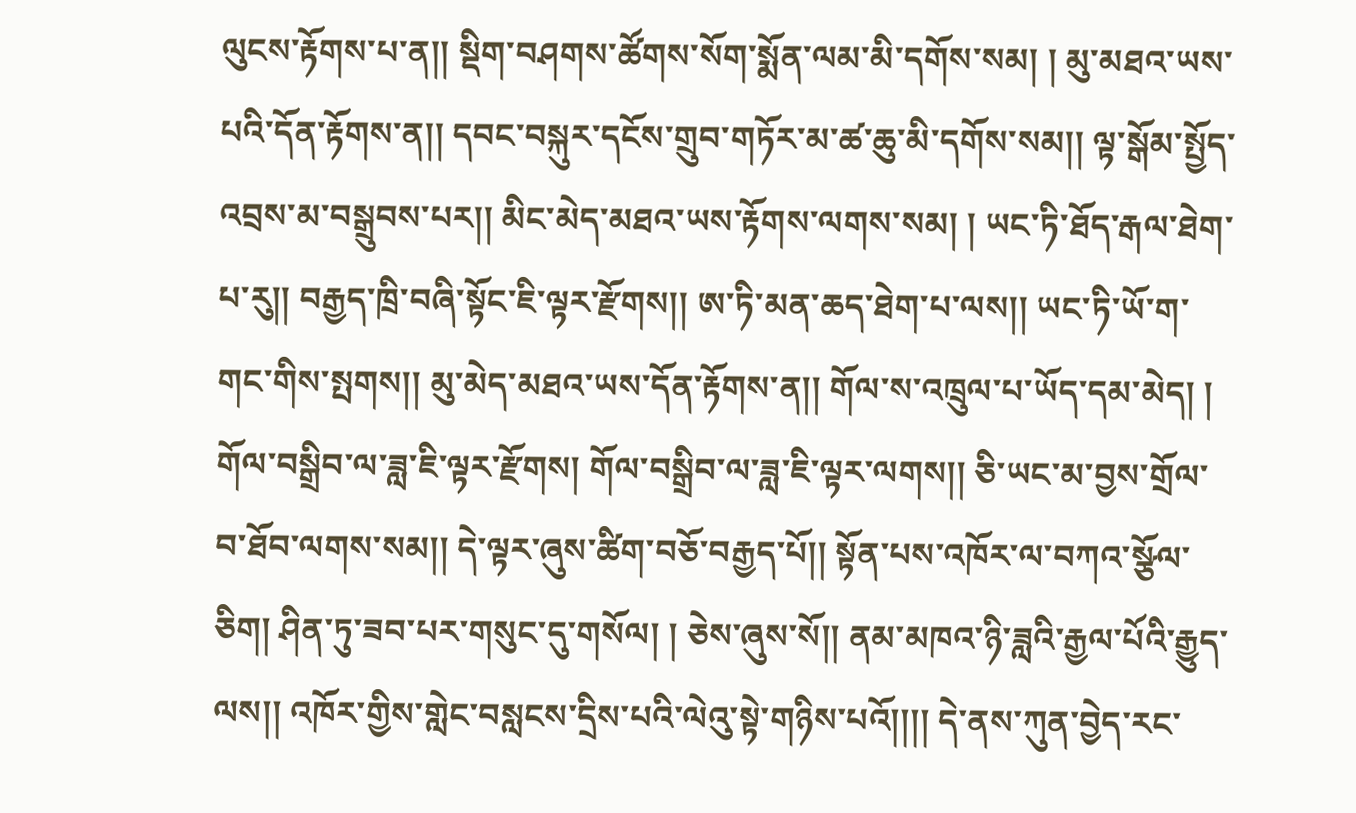ལུངས་རྟོགས་པ་ན།། སྡིག་བཤགས་ཚོགས་སོག་སྨོན་ལམ་མི་དགོས་སམ། ། མུ་མཐའ་ཡས་པའི་དོན་རྟོགས་ན།། དབང་བསྐུར་དངོས་གྲུབ་གཏོར་མ་ཚ་ཆུ་མི་དགོས་སམ།། ལྟ་སྒོམ་སྤྱོད་འབྲས་མ་བསྒྲུབས་པར།། མིང་མེད་མཐའ་ཡས་རྟོགས་ལགས་སམ། ། ཡང་ཏི་ཐོད་རྒལ་ཐེག་པ་རུ།། བརྒྱད་ཁྲི་བཞི་སྟོང་ཇི་ལྟར་རྫོགས།། ཨ་ཏི་མན་ཆད་ཐེག་པ་ལས།། ཡང་ཏི་ཡོ་ག་གང་གིས་སྤགས།། མུ་མེད་མཐའ་ཡས་དོན་རྟོགས་ན།། གོལ་ས་འཁྲུལ་པ་ཡོད་དམ་མེད། ། གོལ་བསྒྲིབ་ལ་ཟླ་ཇི་ལྟར་རྫོགས། གོལ་བསྒྲིབ་ལ་ཟླ་ཇི་ལྟར་ལགས།། ཅི་ཡང་མ་བྱས་གྲོལ་བ་ཐོབ་ལགས་སམ།། དེ་ལྟར་ཞུས་ཚིག་བཅོ་བརྒྱད་པོ།། སྟོན་པས་འཁོར་ལ་བཀའ་སྩོལ་ཅིག། ཤིན་ཏུ་ཟབ་པར་གསུང་དུ་གསོལ། ། ཅེས་ཞུས་སོ།། ནམ་མཁའ་ཉི་ཟླའི་རྒྱལ་པོའི་རྒྱུད་ལས།། འཁོར་གྱིས་གླེང་བསླངས་དྲིས་པའི་ལེའུ་སྟེ་གཉིས་པའོ།།།། དེ་ནས་ཀུན་བྱེད་རང་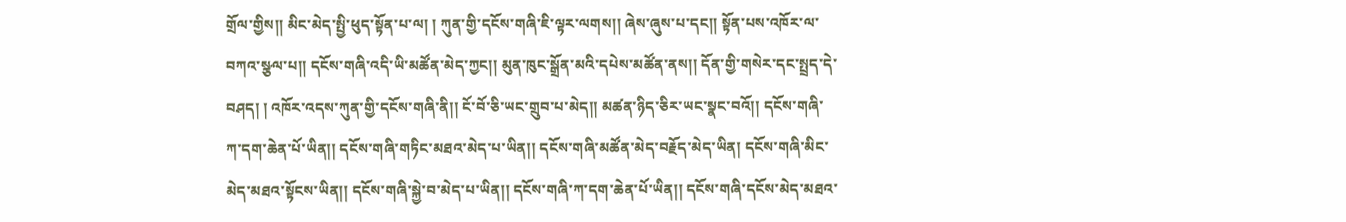གྲོལ་གྱིས།། མིང་མེད་སྤྱི་ཕུད་སྟོན་པ་ལ། ། ཀུན་གྱི་དངོས་གཞི་ཇི་ལྟར་ལགས།། ཞེས་ཞུས་པ་དང།། སྟོན་པས་འཁོར་ལ་བཀའ་སྩལ་པ།། དངོས་གཞི་འདི་ཡི་མཚོན་མེད་ཀྱང།། མུན་ཁུང་སྒྲོན་མའི་དཔེས་མཚོན་ནས།། དོན་གྱི་གསེར་དང་སྤྲད་དེ་བཤད། ། འཁོར་འདས་ཀུན་གྱི་དངོས་གཞི་ནི།། ངོ་བོ་ཅི་ཡང་གྲུབ་པ་མེད།། མཚན་ཉིད་ཅིར་ཡང་སྣང་བའོ།། དངོས་གཞི་ཀ་དག་ཆེན་པོ་ཡིན།། དངོས་གཞི་གཏིང་མཐའ་མེད་པ་ཡིན།། དངོས་གཞི་མཚོན་མེད་བརྗོད་མེད་ཡིན། དངོས་གཞི་མིང་མེད་མཐའ་སྟོངས་ཡིན།། དངོས་གཞི་སྐྱེ་བ་མེད་པ་ཡིན།། དངོས་གཞི་ཀ་དག་ཆེན་པོ་ཡིན།། དངོས་གཞི་དངོས་མེད་མཐའ་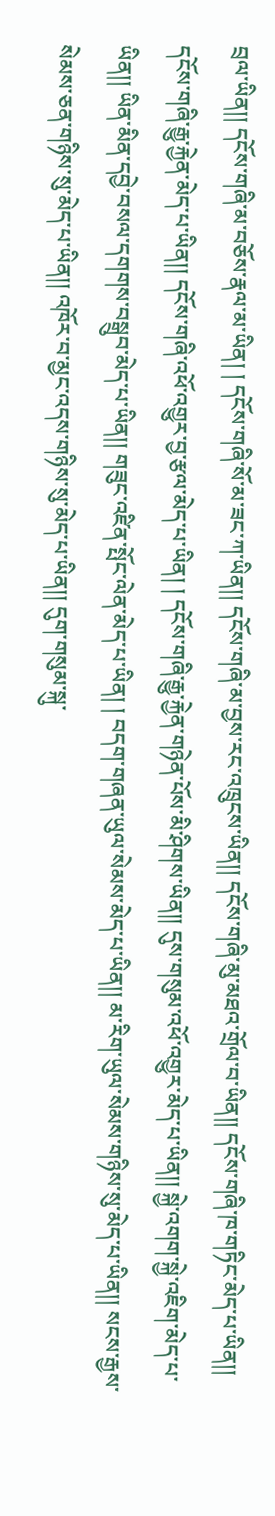བྲལ་ཡིན།། དངོས་གཞི་མ་བཅོས་རྣལ་མ་ཡིན། ། དངོས་གཞི་སོ་མ་ཟང་ཀ་ཡིན།། དངོས་གཞི་མ་བྱས་རང་འཁྲུངས་ཡིན།། དངོས་གཞི་མུ་མཐའ་གྲོལ་བ་ཡིན།། དངོས་གཞི་ཁ་གཏིང་མེད་པ་ཡིན།། དངོས་གཞི་རྒྱུ་རྐྱེན་མེད་པ་ཡིན།། དངོས་གཞི་འཕོ་འགྱུར་བྱ་རྩལ་མེད་པ་ཡིན། ། དངོས་གཞི་རྒྱུ་རྐྱེན་གཉེན་པོས་མི་ཤིགས་ཡིན།། དུས་གསུམ་འཕོ་འགྱུར་མེད་པ་ཡིན།། སྐྱེ་འགག་སྐྱེ་འཇིག་མེད་པ་ཡིན།། ཡིན་མིན་དབྱེ་བསལ་དགགས་བསྒྲུབ་མེད་པ་ཡིན།། གཟུང་འཛིན་སྤོང་ལེན་མེད་པ་ཡིན། ། བདག་གཞན་ཡུལ་སེམས་མེད་པ་ཡིན།། མ་རིག་ཡུལ་སེམས་གཉིས་སུ་མེད་པ་ཡིན།། སངས་རྒྱས་སེམས་ཅན་གཉིས་སུ་མེད་པ་ཡིན།། འཁོར་བ་མྱང་འདས་གཉིས་སུ་མེད་པ་ཡིན།། དུག་གསུམ་སྐུ་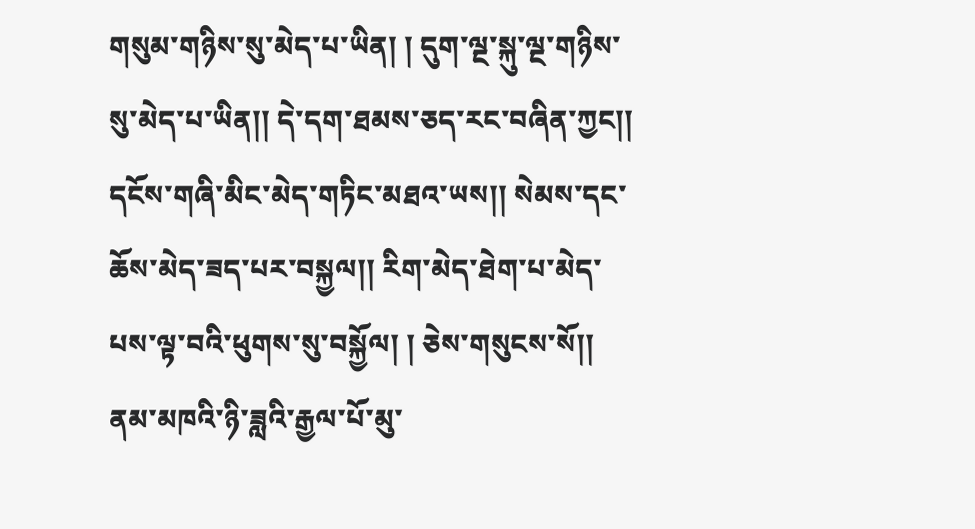གསུམ་གཉིས་སུ་མེད་པ་ཡིན། ། དུག་ལྔ་སྐུ་ལྔ་གཉིས་སུ་མེད་པ་ཡིན།། དེ་དག་ཐམས་ཅད་རང་བཞིན་ཀྱང།། དངོས་གཞི་མིང་མེད་གཏིང་མཐའ་ཡས།། སེམས་དང་ཆོས་མེད་ཟད་པར་བསྐྱལ།། རིག་མེད་ཐེག་པ་མེད་པས་ལྟ་བའི་ཕུགས་སུ་བསྐྱོལ། ། ཅེས་གསུངས་སོ།། ནམ་མཁའི་ཉི་ཟླའི་རྒྱལ་པོ་མུ་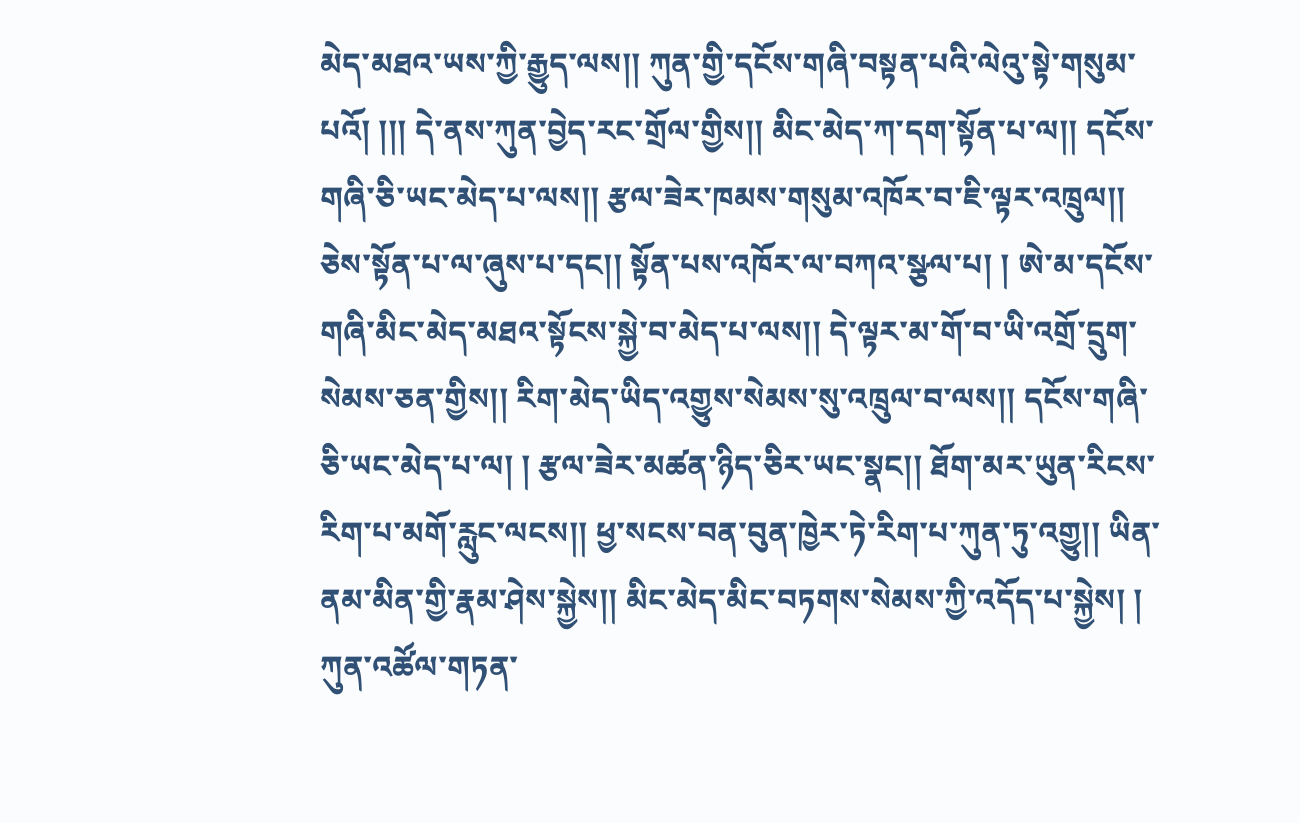མེད་མཐའ་ཡས་ཀྱི་རྒྱུད་ལས།། ཀུན་གྱི་དངོས་གཞི་བསྟན་པའི་ལེའུ་སྟེ་གསུམ་པའོ། །།། དེ་ནས་ཀུན་བྱེད་རང་གྲོལ་གྱིས།། མིང་མེད་ཀ་དག་སྟོན་པ་ལ།། དངོས་གཞི་ཅི་ཡང་མེད་པ་ལས།། རྩལ་ཟེར་ཁམས་གསུམ་འཁོར་བ་ཇི་ལྟར་འཁྲུལ།། ཅེས་སྟོན་པ་ལ་ཞུས་པ་དང།། སྟོན་པས་འཁོར་ལ་བཀའ་སྩལ་པ། ། ཨེ་མ་དངོས་གཞི་མིང་མེད་མཐའ་སྟོངས་སྐྱེ་བ་མེད་པ་ལས།། དེ་ལྟར་མ་གོ་བ་ཡི་འགྲོ་དྲུག་སེམས་ཅན་གྱིས།། རིག་མེད་ཡིད་འགྱུས་སེམས་སུ་འཁྲུལ་བ་ལས།། དངོས་གཞི་ཅི་ཡང་མེད་པ་ལ། ། རྩལ་ཟེར་མཚན་ཉིད་ཅིར་ཡང་སྣང།། ཐོག་མར་ཡུན་རིངས་རིག་པ་མགོ་རླུང་ལངས།། ཕྱ་སངས་བན་བུན་ཁྱེར་ཏེ་རིག་པ་ཀུན་ཏུ་འགྱུ།། ཡིན་ནམ་མིན་གྱི་རྣམ་ཤེས་སྐྱེས།། མིང་མེད་མིང་བཏགས་སེམས་ཀྱི་འདོད་པ་སྐྱེས། ། ཀུན་འཚོལ་གཏན་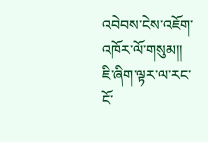འབེབས་ངེས་འཇོག་འཁོར་ལོ་གསུམ།། ཇི་ཞིག་ལྟར་ལ་རང་ངོ་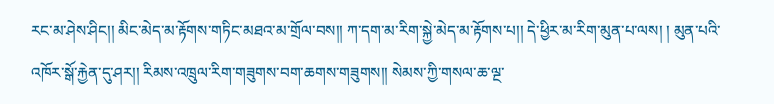རང་མ་ཤེས་ཤིང།། མིང་མེད་མ་རྟོགས་གཏིང་མཐའ་མ་གྲོལ་བས།། ཀ་དག་མ་རིག་སྐྱེ་མེད་མ་རྟོགས་པ།། དེ་ཕྱིར་མ་རིག་མུན་པ་ལས། ། མུན་པའི་འཁོར་སྒོ་རྐྱེན་དུ་ཤར།། རིམས་འཁྲུལ་རིག་གཟུགས་བག་ཆགས་གཟུགས།། སེམས་ཀྱི་གསལ་ཆ་ལྔ་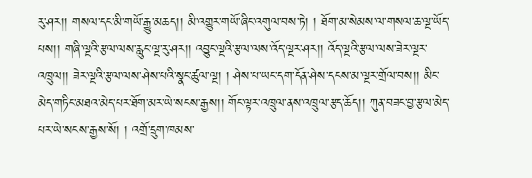རུ་ཤར།། གསལ་དང་མི་གཡོ་རྒྱུ་མཆད།། མི་འགྱུར་གཡོ་ཞིང་འགུལ་བས་ཏེ། ། ཐོག་མ་སེམས་ལ་གསལ་ཆ་ལྔ་ཡོད་པས།། གཞི་ལྔའི་རྩལ་ལས་རླུང་ལྔ་རུ་ཤར།། འབྱུང་ལྔའི་རྩལ་ལས་འོད་ལྔར་ཤར།། འོད་ལྔའི་རྩལ་ལས་ཟེར་ལྔར་འཁྲུལ།། ཟེར་ལྔའི་རྩལ་ལས་ཤེས་པའི་སྣང་ཚུལ་ལྔ། ། ཤེས་པ་ཡང་དག་དོན་ཤེས་དངས་མ་ལྔར་གྲོལ་བས།། མིང་མེད་གཏིང་མཐའ་མེད་པར་ཐོག་མར་ཡེ་སངས་རྒྱས།། གོང་ལྟར་འཁྲུལ་ནས་འཁྲུལ་རྩད་ཆོད།། ཀུན་བཟང་བྱ་རྩལ་མེད་པར་ཡེ་སངས་རྒྱས་སོ། ། འགྲོ་དྲུག་ཁམས་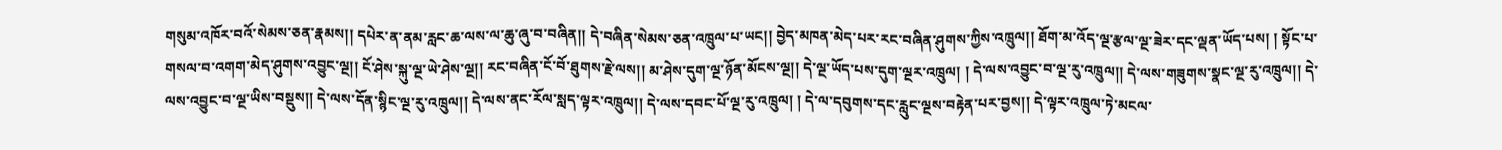གསུམ་འཁོར་བའོ་སེམས་ཅན་རྣམས།། དཔེར་ན་ནམ་རླང་ཆ་ལས་ལ་ཆུ་ཞུ་བ་བཞིན།། དེ་བཞིན་སེམས་ཅན་འཁྲུལ་པ་ཡང།། བྱེད་མཁན་མེད་པར་རང་བཞིན་ཤུགས་ཀྱིས་འཁྲུལ།། ཐོག་མ་འོད་ལྔ་རྩལ་ལྔ་ཟེར་དང་ལྡན་ཡོད་པས། ། སྟོང་པ་གསལ་བ་འགག་མེད་ཤུགས་འབྱུང་ལྔ།། ངོ་ཤེས་སྐུ་ལྔ་ཡེ་ཤེས་ལྔ།། རང་བཞིན་ངོ་བོ་ཐུགས་རྗེ་ལས།། མ་ཤེས་དུག་ལྔ་ཉོན་མོངས་ལྔ།། དེ་ལྔ་ཡོད་པས་དུག་ལྔར་འཁྲུལ། ། དེ་ལས་འབྱུང་བ་ལྔ་རུ་འཁྲུལ།། དེ་ལས་གཟུགས་སྣང་ལྔ་རུ་འཁྲུལ།། དེ་ལས་འབྱུང་བ་ལྔ་ཡིས་བསྡུས།། དེ་ལས་དོན་སྙིང་ལྔ་རུ་འཁྲུལ།། དེ་ལས་ནང་རོལ་སླད་ལྟར་འཁྲུལ།། དེ་ལས་དབང་པོ་ལྔ་རུ་འཁྲུལ། ། དེ་ལ་དབུགས་དང་རླུང་ལྔས་བརྟེན་པར་བྱས།། དེ་ལྟར་འཁྲུལ་ཏེ་མངལ་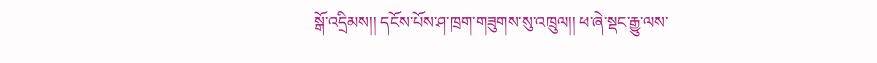སྒོ་འདྲིམས།། དངོས་པོས་ཤ་ཁྲག་གཟུགས་སུ་འཁྲུལ།། ཕ་ཞེ་སྡང་རྒྱུ་ལས་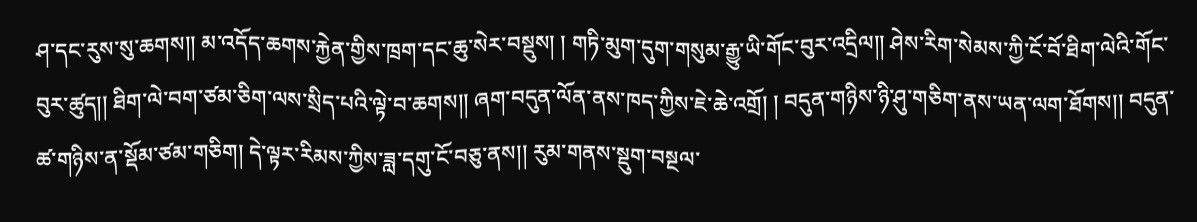ཤ་དང་རུས་སུ་ཆགས།། མ་འདོད་ཆགས་རྐྱེན་གྱིས་ཁྲག་དང་ཆུ་སེར་བསྡུས། ། གཏི་མུག་དུག་གསུམ་རྒྱུ་ཡི་གོང་བུར་འདྲིལ།། ཤེས་རིག་སེམས་ཀྱི་ངོ་བོ་ཐིག་ལེའི་གོང་བུར་ཚུད།། ཐིག་ལེ་བག་ཙམ་ཅིག་ལས་སྲིད་པའི་ལྟེ་བ་ཆགས།། ཞག་བདུན་ལོན་ནས་ཁད་ཀྱིས་ཇེ་ཆེ་འགྲོ། ། བདུན་གཉིས་ཉི་ཤུ་གཅིག་ནས་ཡན་ལག་ཐོགས།། བདུན་ཚ་གཉིས་ན་སྡོམ་ཙམ་གཅིག། དེ་ལྟར་རིམས་ཀྱིས་ཟླ་དགུ་ངོ་བཅུ་ནས།། རུམ་གནས་སྡུག་བསྔལ་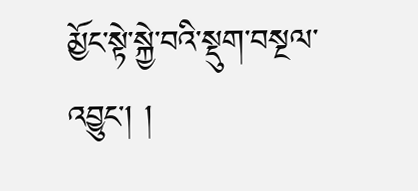མྱོང་སྟེ་སྐྱེ་བའི་སྡུག་བསྔལ་འབྱུང། །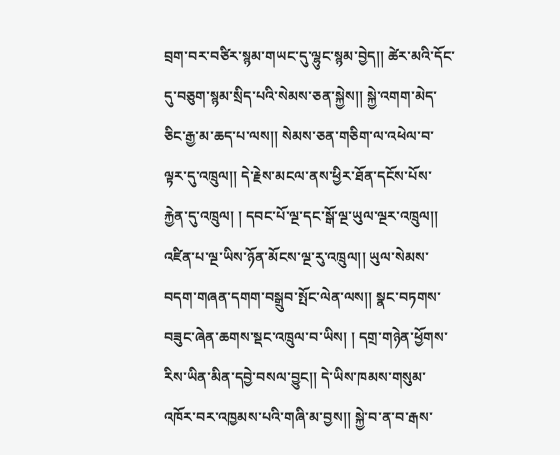བྲག་བར་བཙིར་སྙམ་གཡང་དུ་ལྷུང་སྙམ་བྱེད།། ཚེར་མའི་དོང་དུ་བཅུག་སྙམ་སྲིད་པའི་སེམས་ཅན་སྐྱེས།། སྐྱེ་འགག་མེད་ཅིང་རྒྱ་མ་ཆད་པ་ལས།། སེམས་ཅན་གཅིག་ལ་འཕེལ་བ་ལྟར་དུ་འཁྲུལ།། དེ་རྗེས་མངལ་ནས་ཕྱིར་ཐོན་དངོས་པོས་རྐྱེན་དུ་འཁྲུལ། ། དབང་པོ་ལྔ་དང་སྒོ་ལྔ་ཡུལ་ལྔར་འཁྲུལ།། འཛིན་པ་ལྔ་ཡིས་ཉོན་མོངས་ལྔ་རུ་འཁྲུལ།། ཡུལ་སེམས་བདག་གཞན་དགག་བསྒྲུབ་སྤོང་ལེན་ལས།། སྣང་བཏགས་བཟུང་ཞེན་ཆགས་སྡང་འཁྲུལ་བ་ཡིས། ། དགྲ་གཉེན་ཕྱོགས་རིས་ཡིན་མིན་དབྱེ་བསལ་བྱུང།། དེ་ཡིས་ཁམས་གསུམ་འཁོར་བར་འཁྱམས་པའི་གཞི་མ་བྱས།། སྐྱེ་བ་ན་བ་རྒས་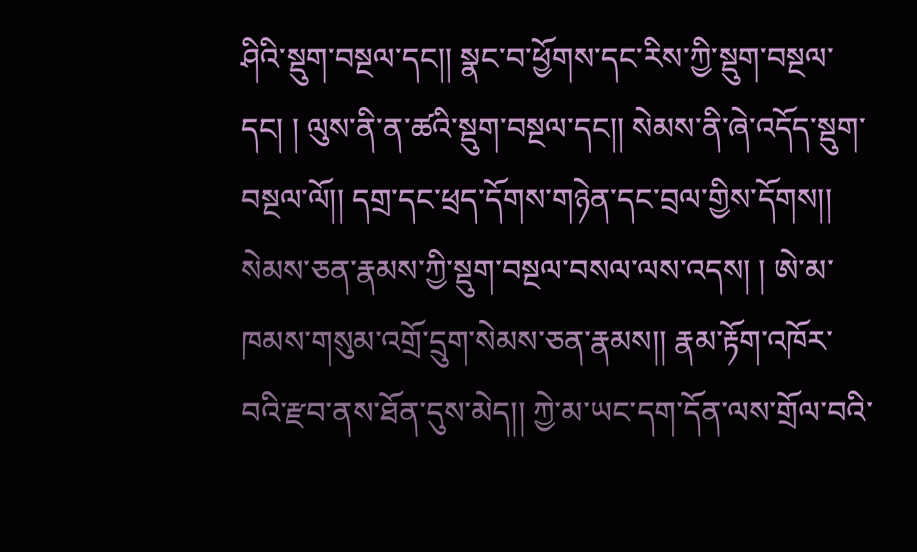ཤིའི་སྡུག་བསྔལ་དང།། སྣང་བ་ཕྱོགས་དང་རིས་ཀྱི་སྡུག་བསྔལ་དང། ། ལུས་ནི་ན་ཚའི་སྡུག་བསྔལ་དང།། སེམས་ནི་ཞེ་འདོད་སྡུག་བསྔལ་ལོ།། དགྲ་དང་ཕྲད་དོགས་གཉེན་དང་བྲལ་གྱིས་དོགས།། སེམས་ཅན་རྣམས་ཀྱི་སྡུག་བསྔལ་བསལ་ལས་འདས། ། ཨེ་མ་ཁམས་གསུམ་འགྲོ་དྲུག་སེམས་ཅན་རྣམས།། རྣམ་རྟོག་འཁོར་བའི་རྫབ་ནས་ཐོན་དུས་མེད།། ཀྱེ་མ་ཡང་དག་དོན་ལས་གྲོལ་བའི་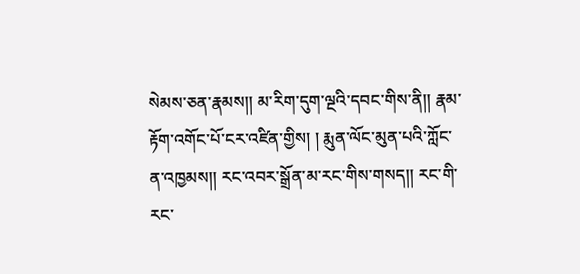སེམས་ཅན་རྣམས།། མ་རིག་དུག་ལྔའི་དབང་གིས་ནི།། རྣམ་རྟོག་འགོང་པོ་ངར་འཛིན་གྱིས། ། རྨུན་ལོང་མུན་པའི་ཀློང་ན་འཁྱམས།། རང་འབར་སྒྲོན་མ་རང་གིས་གསད།། རང་གི་རང་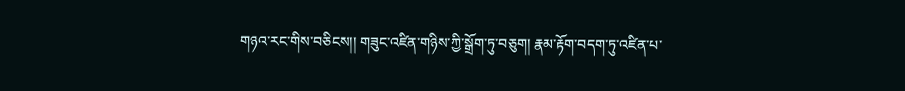གཉའ་རང་གིས་བཅིངས།། གཟུང་འཛིན་གཉིས་ཀྱི་སྒྲོག་ཏུ་བཅུག། རྣམ་རྟོག་བདག་ཏུ་འཛིན་པ་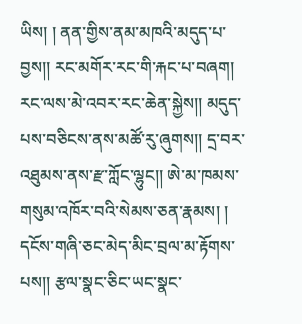ཡིས། ། ནན་གྱིས་ནམ་མཁའི་མདུད་པ་བྱས།། རང་མགོར་རང་གི་རྐང་པ་བཞག། རང་ལས་མེ་འབར་རང་ཆེན་སྐྱེས།། མདུད་པས་བཅིངས་ནས་མཚོ་རུ་ཞུགས།། དྲ་བར་འཐུམས་ནས་རྫ་ཀློང་ལྷུང།། ཨེ་མ་ཁམས་གསུམ་འཁོར་བའི་སེམས་ཅན་རྣམས། ། དངོས་གཞི་ཅང་མེད་མིང་བྲལ་མ་རྟོགས་པས།། རྩལ་སྣང་ཅིང་ཡང་སྣང་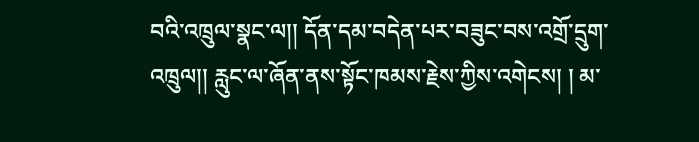བའི་འཁྲུལ་སྣང་ལ།། དོན་དམ་བདེན་པར་བཟུང་བས་འགྲོ་དྲུག་འཁྲུལ།། རླུང་ལ་ཞོན་ནས་སྟོང་ཁམས་རྗེས་ཀྱིས་འགེངས། ། མ་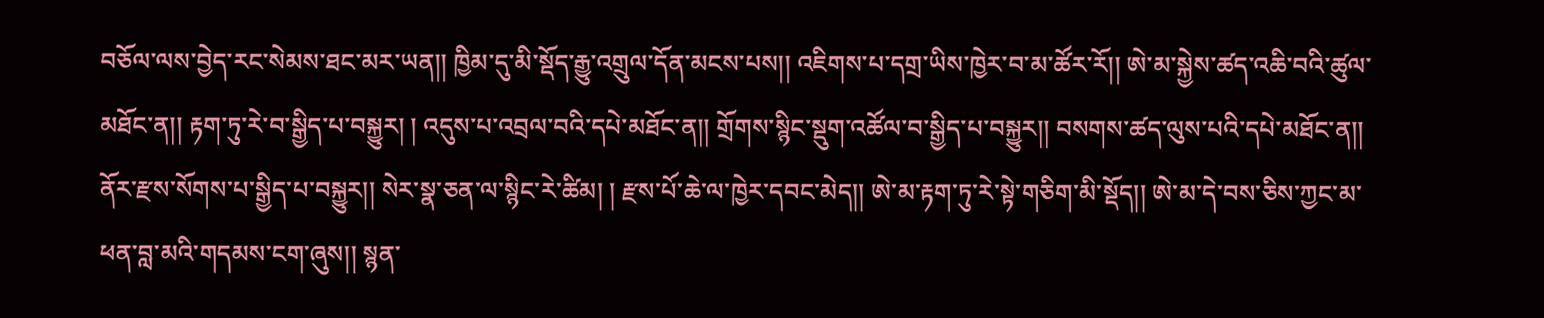བཅོལ་ལས་བྱེད་རང་སེམས་ཐང་མར་ཡན།། ཁྱིམ་དུ་མི་སྡོད་རྒྱུ་འགྲུལ་དོན་མངས་པས།། འཇིགས་པ་དགྲ་ཡིས་ཁྱེར་བ་མ་ཚོར་རོ།། ཨེ་མ་སྐྱེས་ཚད་འཆི་བའི་ཚུལ་མཐོང་ན།། རྟག་ཏུ་རེ་བ་སྒྱིད་པ་བསྐྱུར། ། འདུས་པ་འབྲལ་བའི་དཔེ་མཐོང་ན།། གྲོགས་སྙིང་སྡུག་འཚོལ་བ་སྒྱིད་པ་བསྐྱུར།། བསགས་ཚད་ལུས་པའི་དཔེ་མཐོང་ན།། ནོར་རྫས་སོགས་པ་སྒྱིད་པ་བསྐྱུར།། སེར་སྣ་ཅན་ལ་སྙིང་རེ་ཚིམ། ། རྫས་པོ་ཆེ་ལ་ཁྱེར་དབང་མེད།། ཨེ་མ་རྟག་ཏུ་རེ་སྟེ་གཅིག་མི་སྡོད།། ཨེ་མ་དེ་བས་ཅིས་ཀྱང་མ་ཕན་བླ་མའི་གདམས་ངག་ཞུས།། སྙན་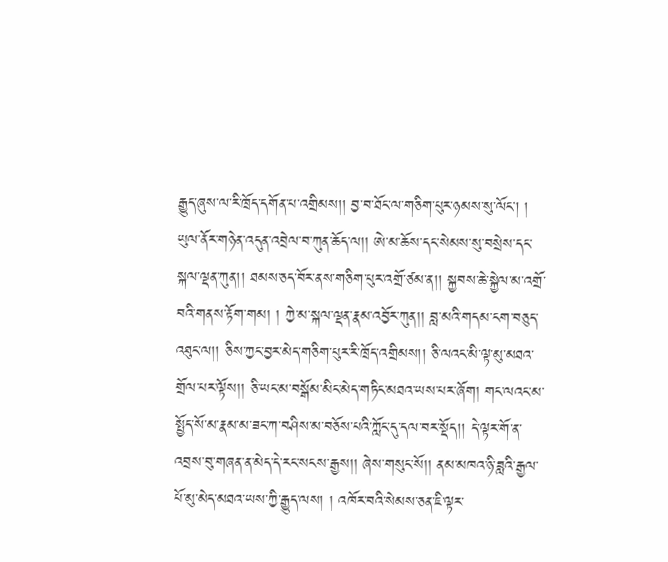རྒྱུད་ཞུས་ལ་རི་ཁྲོད་དགོན་པ་འགྲིམས།། བྱ་བ་ཐོང་ལ་གཅིག་པུར་ཉམས་སུ་ལོང། ། ཡུལ་ནོར་གཉེན་འདུན་འབྲེལ་བ་ཀུན་ཆོད་ལ།། ཨེ་མ་ཆོས་དང་སེམས་སུ་བསྲེས་དང་སྐལ་ལྡན་ཀུན།། ཐམས་ཅད་བོར་ནས་གཅིག་པུར་འགྲོ་ཙམ་ན།། སྐྱབས་ཆེ་སྐྱེལ་མ་འགྲོ་བའི་གནས་རྟོག་གམ། ། ཀྱེ་མ་སྐལ་ལྡན་རྣམ་འབྱོར་ཀུན།། བླ་མའི་གདམ་ངག་བཅུད་འཐུང་ལ།། ཅིས་ཀྱང་བྱར་མེད་གཅིག་པུར་རི་ཁྲོད་འགྲིམས།། ཅི་ལའང་མི་ལྟ་མུ་མཐའ་གྲོལ་པར་ལྟོས།། ཅི་ཡང་མ་བསྒོམ་མིང་མེད་གཏིང་མཐའ་ཡས་པར་ཞོག། གང་ལའང་མ་སྤྱོད་སོ་མ་རྣམ་མ་ཟང་ཀ་བཤིས་མ་བཅོས་པའི་ཀློང་དུ་དལ་བར་སྡོད།། དེ་ལྟར་གོ་ན་འབྲས་བུ་གཞན་ན་མེད་དེ་རང་སངས་རྒྱས།། ཞེས་གསུང་སོ།། ནམ་མཁའ་ཉི་ཟླའི་རྒྱལ་པོ་མུ་མེད་མཐའ་ཡས་ཀྱི་རྒྱུད་ལས། ། འཁོར་བའི་སེམས་ཅན་ཇི་ལྟར་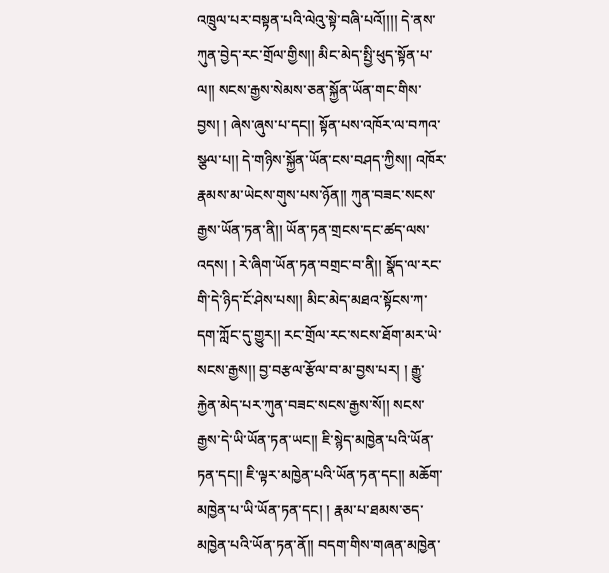འཁྲུལ་པར་བསྟན་པའི་ལེའུ་སྟེ་བཞི་པའོ།།།། དེ་ནས་ཀུན་བྱེད་རང་གྲོལ་གྱིས།། མིང་མེད་སྤྱི་ཕུད་སྟོན་པ་ལ།། སངས་རྒྱས་སེམས་ཅན་སྐྱོན་ཡོན་གང་གིས་བྱས། ། ཞེས་ཞུས་པ་དང།། སྟོན་པས་འཁོར་ལ་བཀའ་སྩལ་པ།། དེ་གཉིས་སྐྱོན་ཡོན་ངས་བཤད་ཀྱིས།། འཁོར་རྣམས་མ་ཡེངས་གུས་པས་ཉོན།། ཀུན་བཟང་སངས་རྒྱས་ཡོན་ཏན་ནི།། ཡོན་ཏན་གྲངས་དང་ཚད་ལས་འདས། ། རེ་ཞིག་ཡོན་ཏན་བགྲང་བ་ནི།། སྣོད་ལ་རང་གི་དེ་ཉིད་ངོ་ཤེས་པས།། མིང་མེད་མཐའ་སྟོངས་ཀ་དག་ཀློང་དུ་གྱུར།། རང་གྲོལ་རང་སངས་ཐོག་མར་ཡེ་སངས་རྒྱས།། བྱ་བརྩལ་རྩོལ་བ་མ་བྱས་པར། ། རྒྱུ་རྐྱེན་མེད་པར་ཀུན་བཟང་སངས་རྒྱས་སོ།། སངས་རྒྱས་དེ་ཡི་ཡོན་ཏན་ཡང།། ཇི་སྙེད་མཁྱེན་པའི་ཡོན་ཏན་དང།། ཇི་ལྟར་མཁྱེན་པའི་ཡོན་ཏན་དང།། མཆོག་མཁྱེན་པ་ཡི་ཡོན་ཏན་དང། ། རྣམ་པ་ཐམས་ཅད་མཁྱེན་པའི་ཡོན་ཏན་ནོ།། བདག་གིས་གཞན་མཁྱེན་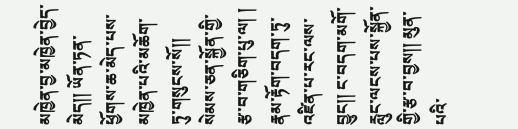མཁྱེན་བྱ་མཁྱེན་བྱེད་མེད།། ཡོན་ཏན་ཕྱོགས་ཆ་མེད་པས་མཁྱེན་པའི་མཆོག་ཏུ་གསུངས་སོ།། སེམས་ཅན་སྐྱོན་གྱི་རྩ་བ་གཅིག་པུ་ལ། ། རྣམ་རྟོག་བདག་ཏུ་འཛིན་པ་རང་ལས་བྱུང།། ང་བདག་མགོ་རླུང་ལངས་པས་སྐྱོན་གྱི་རྩ་བ་བྱས།། མུན་པའི་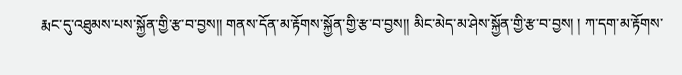རྨང་དུ་འཐུམས་པས་སྐྱོན་གྱི་རྩ་བ་བྱས།། གནས་དོན་མ་རྟོགས་སྐྱོན་གྱི་རྩ་བ་བྱས།། མིང་མེད་མ་ཤེས་སྐྱོན་གྱི་རྩ་བ་བྱས། ། ཀ་དག་མ་རྟོགས་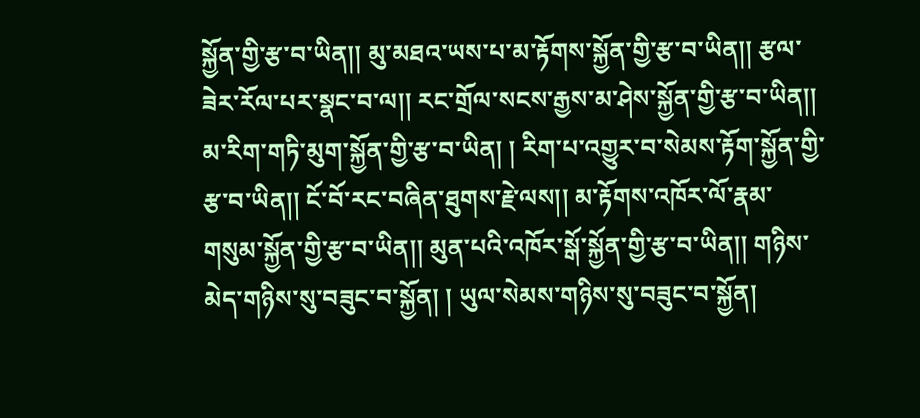སྐྱོན་གྱི་རྩ་བ་ཡིན།། མུ་མཐའ་ཡས་པ་མ་རྟོགས་སྐྱོན་གྱི་རྩ་བ་ཡིན།། རྩལ་ཟེར་རོལ་པར་སྣང་བ་ལ།། རང་གྲོལ་སངས་རྒྱས་མ་ཤེས་སྐྱོན་གྱི་རྩ་བ་ཡིན།། མ་རིག་གཏི་མུག་སྐྱོན་གྱི་རྩ་བ་ཡིན། ། རིག་པ་འགྱུར་བ་སེམས་རྟོག་སྐྱོན་གྱི་རྩ་བ་ཡིན།། ངོ་བོ་རང་བཞིན་ཐུགས་རྗེ་ལས།། མ་རྟོགས་འཁོར་ལོ་རྣམ་གསུམ་སྐྱོན་གྱི་རྩ་བ་ཡིན།། མུན་པའི་འཁོར་སྒོ་སྐྱོན་གྱི་རྩ་བ་ཡིན།། གཉིས་མེད་གཉིས་སུ་བཟུང་བ་སྐྱོན། ། ཡུལ་སེམས་གཉིས་སུ་བཟུང་བ་སྐྱོན།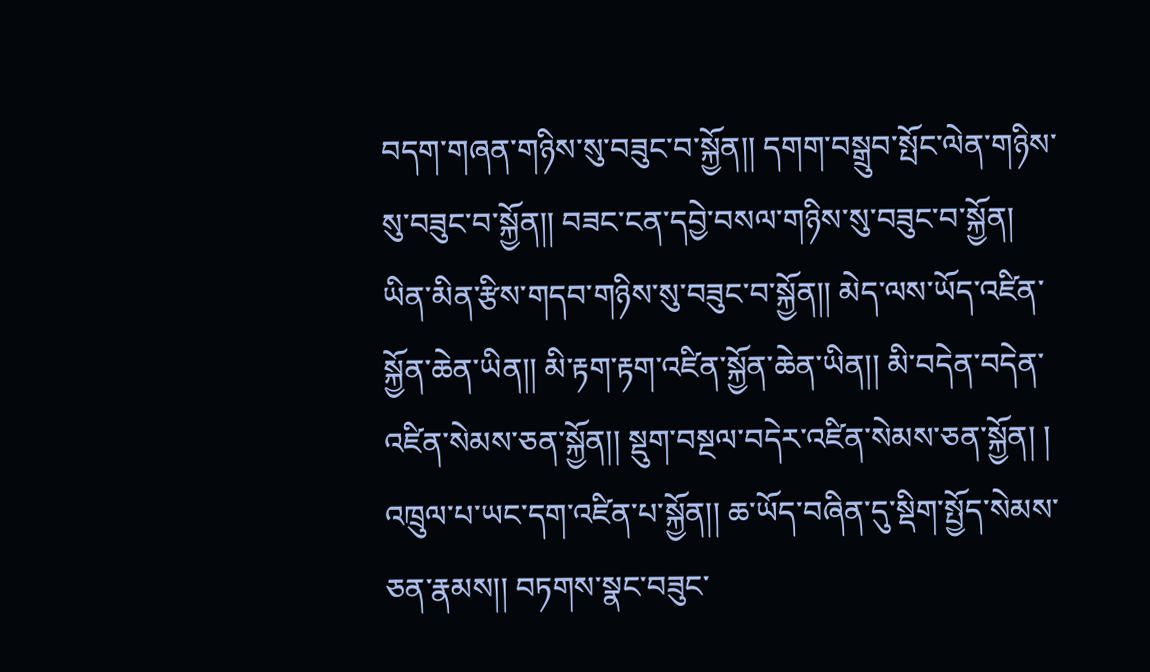བདག་གཞན་གཉིས་སུ་བཟུང་བ་སྐྱོན།། དགག་བསྒྲུབ་སྤོང་ལེན་གཉིས་སུ་བཟུང་བ་སྐྱོན།། བཟང་ངན་དབྱེ་བསལ་གཉིས་སུ་བཟུང་བ་སྐྱོན། ཡིན་མིན་རྩིས་གདབ་གཉིས་སུ་བཟུང་བ་སྐྱོན།། མེད་ལས་ཡོད་འཛིན་སྐྱོན་ཆེན་ཡིན།། མི་རྟག་རྟག་འཛིན་སྐྱོན་ཆེན་ཡིན།། མི་བདེན་བདེན་འཛིན་སེམས་ཅན་སྐྱོན།། སྡུག་བསྔལ་བདེར་འཛིན་སེམས་ཅན་སྐྱོན། ། འཁྲུལ་པ་ཡང་དག་འཛིན་པ་སྐྱོན།། ཆ་ཡོད་བཞིན་དུ་སྡིག་སྤྱོད་སེམས་ཅན་རྣམས།། བཏགས་སྣང་བཟུང་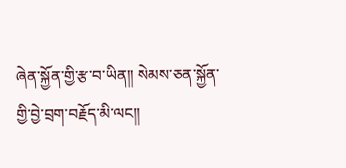ཞེན་སྐྱོན་གྱི་རྩ་བ་ཡིན།། སེམས་ཅན་སྐྱོན་གྱི་བྱེ་བྲག་བརྗོད་མི་ལང།།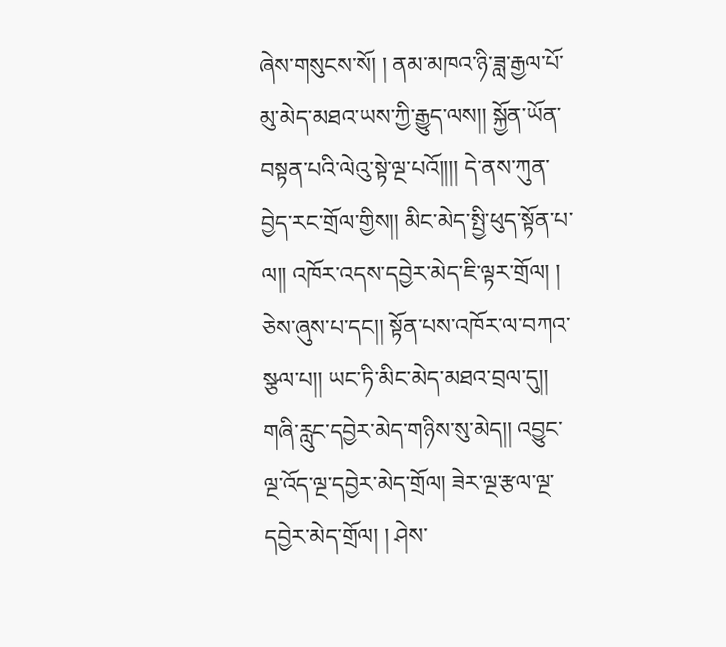ཞེས་གསུངས་སོ། ། ནམ་མཁའ་ཉི་ཟླ་རྒྱལ་པོ་མུ་མེད་མཐའ་ཡས་ཀྱི་རྒྱུད་ལས།། སྐྱོན་ཡོན་བསྟན་པའི་ལེའུ་སྟེ་ལྔ་པའོ།།།། དེ་ནས་ཀུན་བྱེད་རང་གྲོལ་གྱིས།། མིང་མེད་སྤྱི་ཕུད་སྟོན་པ་ལ།། འཁོར་འདས་དབྱེར་མེད་ཇི་ལྟར་གྲོལ། ། ཅེས་ཞུས་པ་དང།། སྟོན་པས་འཁོར་ལ་བཀའ་སྩལ་པ།། ཡང་ཏི་མིང་མེད་མཐའ་བྲལ་དུ།། གཞི་རླུང་དབྱེར་མེད་གཉིས་སུ་མེད།། འབྱུང་ལྔ་འོད་ལྔ་དབྱེར་མེད་གྲོལ། ཟེར་ལྔ་རྩལ་ལྔ་དབྱེར་མེད་གྲོལ། ། ཤེས་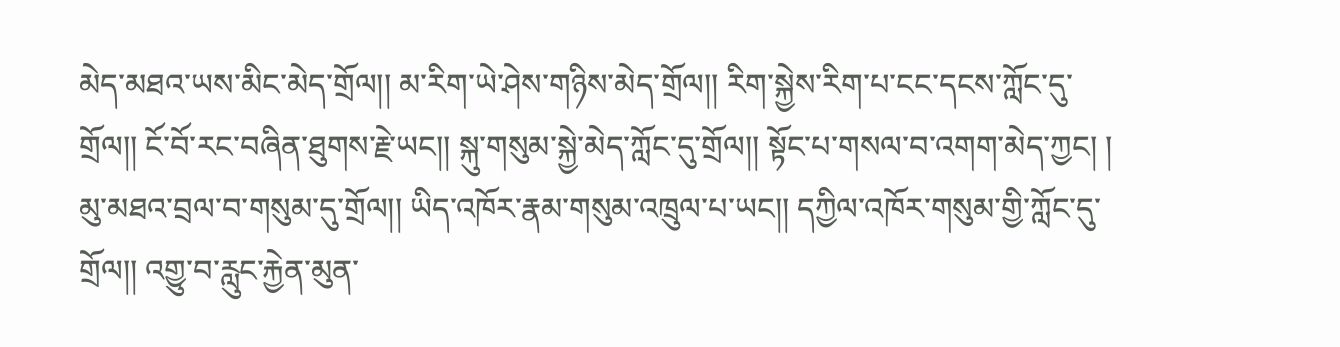མེད་མཐའ་ཡས་མིང་མེད་གྲོལ།། མ་རིག་ཡེ་ཤེས་གཉིས་མེད་གྲོལ།། རིག་སྐྱེས་རིག་པ་ངང་དངས་ཀློང་དུ་གྲོལ།། ངོ་བོ་རང་བཞིན་ཐུགས་རྗེ་ཡང།། སྐུ་གསུམ་སྐྱེ་མེད་ཀློང་དུ་གྲོལ།། སྟོང་པ་གསལ་བ་འགག་མེད་ཀྱང། ། མུ་མཐའ་བྲལ་བ་གསུམ་དུ་གྲོལ།། ཡིད་འཁོར་རྣམ་གསུམ་འཁྲུལ་པ་ཡང།། དཀྱིལ་འཁོར་གསུམ་གྱི་ཀློང་དུ་གྲོལ།། འགྱུ་བ་རླུང་རྐྱེན་མུན་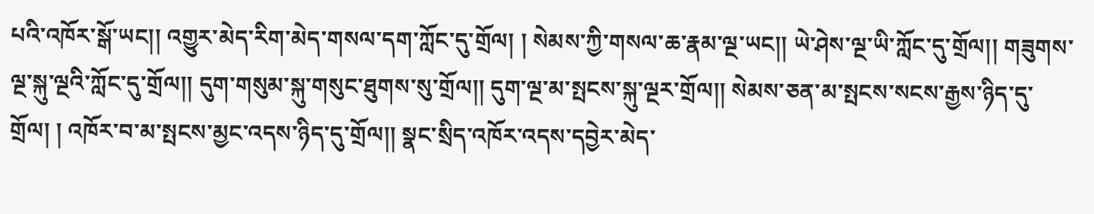པའི་འཁོར་སྒོ་ཡང།། འགྱུར་མེད་རིག་མེད་གསལ་དག་ཀློང་དུ་གྲོལ། ། སེམས་ཀྱི་གསལ་ཆ་རྣམ་ལྔ་ཡང།། ཡེ་ཤེས་ལྔ་ཡི་ཀློང་དུ་གྲོལ།། གཟུགས་ལྔ་སྐུ་ལྔའི་ཀློང་དུ་གྲོལ།། དུག་གསུམ་སྐུ་གསུང་ཐུགས་སུ་གྲོལ།། དུག་ལྔ་མ་སྤངས་སྐུ་ལྔར་གྲོལ།། སེམས་ཅན་མ་སྤངས་སངས་རྒྱས་ཉིད་དུ་གྲོལ། ། འཁོར་བ་མ་སྤངས་མྱང་འདས་ཉིད་དུ་གྲོལ།། སྣང་སྲིད་འཁོར་འདས་དབྱེར་མེད་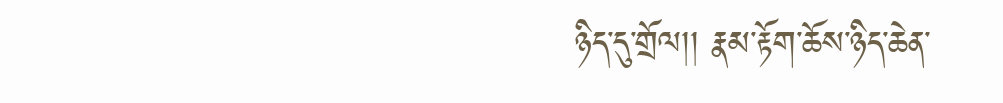ཉིད་དུ་གྲོལ།། རྣམ་རྟོག་ཆོས་ཉིད་ཆེན་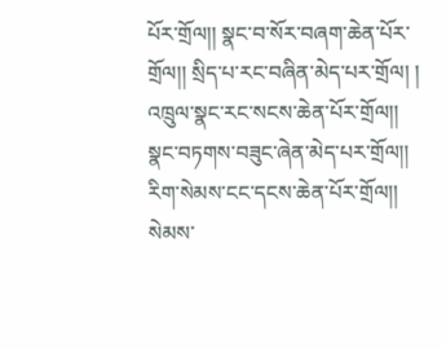པོར་གྲོལ།། སྣང་བ་སོར་བཞག་ཆེན་པོར་གྲོལ།། སྲིད་པ་རང་བཞིན་མེད་པར་གྲོལ། ། འཁྲུལ་སྣང་རང་སངས་ཆེན་པོར་གྲོལ།། སྣང་བཏགས་བཟུང་ཞེན་མེད་པར་གྲོལ།། རིག་སེམས་ངང་དངས་ཆེན་པོར་གྲོལ།། སེམས་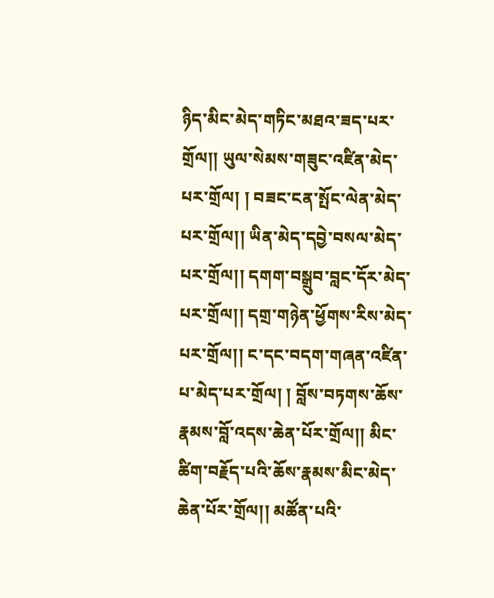ཉིད་མིང་མེད་གཏིང་མཐའ་ཟད་པར་གྲོལ།། ཡུལ་སེམས་གཟུང་འཛིན་མེད་པར་གྲོལ། ། བཟང་ངན་སྤོང་ལེན་མེད་པར་གྲོལ།། ཡིན་མེད་དབྱེ་བསལ་མེད་པར་གྲོལ།། དགག་བསྒྲུབ་བླང་དོར་མེད་པར་གྲོལ།། དགྲ་གཉེན་ཕྱོགས་རིས་མེད་པར་གྲོལ།། ང་དང་བདག་གཞན་འཛིན་པ་མེད་པར་གྲོལ། ། བློས་བཏགས་ཆོས་རྣམས་བློ་འདས་ཆེན་པོར་གྲོལ།། མིང་ཚིག་བརྗོད་པའི་ཆོས་རྣམས་མིང་མེད་ཆེན་པོར་གྲོལ།། མཚོན་པའི་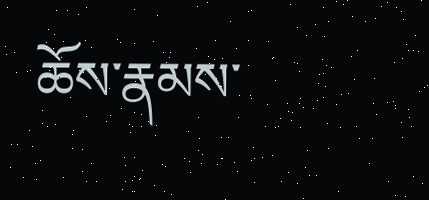ཆོས་རྣམས་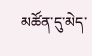མཚོན་དུ་མེད་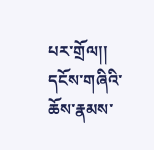པར་གྲོལ།། དངོས་གཞིའི་ཆོས་རྣམས་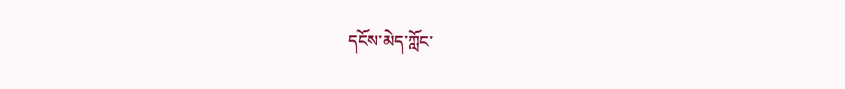དངོས་མེད་ཀློང་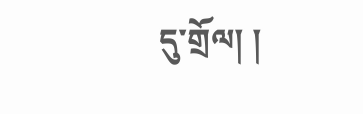དུ་གྲོལ། །